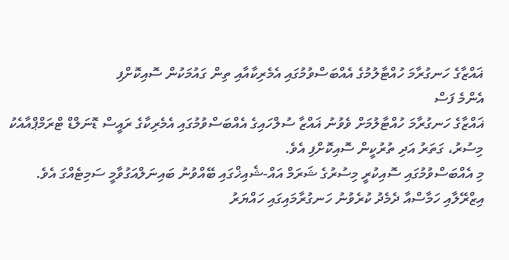ޣައްޒާގެ ހަނގުރާމަ ހުއްޓާލުމުގެ އެއްބަސްވުމުގައި އެމެރިކާއާއި ތިން ގައުމަކުން ސޮއިކޮށްފި
އެންމެ ފަސް
ޣައްޒާގެ ހަނގުރާމަ ހުއްޓާލުމަށް ވެވުނު ޣައްޒާ ސުލްހައިގެ އެއްބަސްވުމުގައި އެމެރިކާގެ ރައީސް ޑޮނަލްޑް ޓްރަމްޕްއާއެކު މިސުރު، ގަތަރު އަދި ތުރުކީން ސޮއިކޮށްފި އެވެ.
މި އެއްބަސްވުމުގައި ސޮއިކުރީ މިސުރުގެ ޝަރަމް އައް-ޝެއިޚްގައި ބޭއްވުނު ބައިނަލްއަގުވާމީ ސަމިޓެއްގަ އެވެ.
އިޒްރޭލާއި ހަމާސްއާ ދެމެދު ކުރެވުނު ހަނގުރާމައިގައި ހައްޔަރު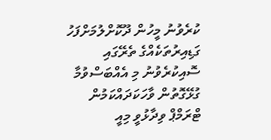ކުރެވުނު މީހުން ދޫކޮށްލުމަށްފަހު ގަޑިއިރުތަކެއްގެ ތެރޭގައި ސޮއިކުރެވުނު މި އެއްބަސްވުމާ ގުޅޭގޮތުން ވާހަކަދައްކަމުން ޓްރަމްޕް ވިދާޅުވީ މިއީ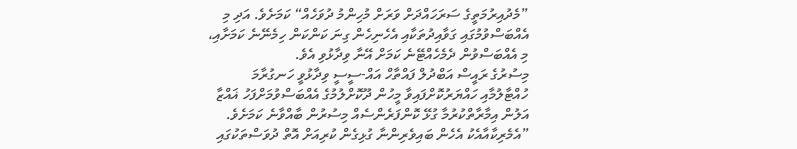”މެދުއިރުމަތީގެ ސަރަހައްދަށް ވަރަށް މުހިންމު ދުވަހެއް“ ކަމަށެވެ. އަދި މި އެއްބަސްވުމުގައި ގަވާއިދުތަކާއި އެހެނިހެން ގިނަ ކަންކަން ހިމެނޭނެ ކަމަށާއި، މި އެއްބަސްވުން ދެމެހެއްޓޭނެ ކަމަށް އޭނާ ވިދާޅުވި އެވެ.
މިސުރުގެ ރައީސް އަބްދުލް ފައްތާހް އައް-ސީސީ ވިދާޅުވީ ހަނގުރާމަ ހުއްޓާލުމާއި ހައްޔަރުކޮށްފައިވާ މީހުން ދޫކޮށްލުމުގެ އެއްބަސްވުމަށްފަހު ޣައްޒާ އަލުން އިމާރާތްކުރުމާ ގުޅޭ ކޮންފަރެންސެއް މިސުރުން ބާއްވާނެ ކަމަށެވެ.
”އެމެރިކާއާއެކު އެހެން ބައިވެރިންނާ ގުޅިގެން ކުރިއަށް އޮތް ދުވަސްތަކުގައި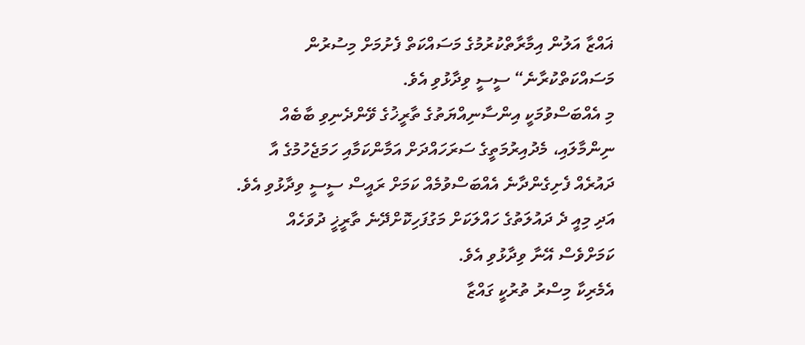ޣައްޒާ އަލުން އިމާރާތްކުރުމުގެ މަސައްކަތް ފެށުމަށް މިސުރުން މަސައްކަތްކުރާނެ“ ސީސީ ވިދާޅުވި އެވެ.
މި އެއްބަސްވުމަކީ އިންސާނިއްޔަތުގެ ތާރީޚުގެ ވޭންދެނިވި ބާބެއް ނިންމާލައި، މެދުއިރުމަތީގެ ސަރަހައްދަށް އަމާންކަމާއި ހަމަޖެހުމުގެ އާ ދައުރެއް ފެށިގެންދާނެ އެއްބަސްވުމެއް ކަމަށް ރައީސް ސީސީ ވިދާޅުވި އެވެ. އަދި މިއީ ދެ ދައުލަތުގެ ހައްލަކަށް މަގުފަހިކޮށްދޭނެ ތާރީޚީ ދުވަހެއް ކަމަށްވެސް އޭނާ ވިދާޅުވި އެވެ.
އެމެރިކާ މިސްރު ތުރުކީ ގައްޒާ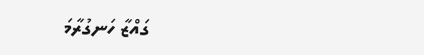ގައްޒާ ހަނގުރާމަ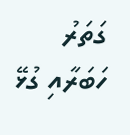ގަތަރު
ހަބަރާއި ގުޅޭ